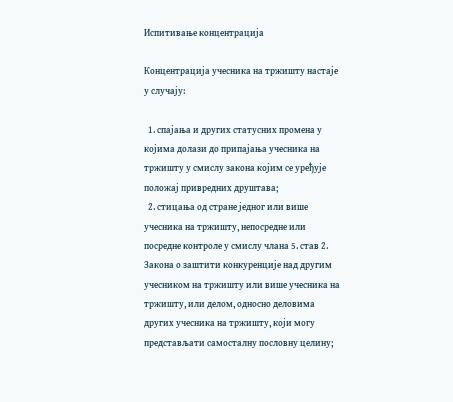Испитивање концентрација

Концентрација учесника на тржишту настаје у случају:

  1. спајања и других статусних промена у којима долази до припајања учесника на тржишту у смислу закона којим се уређује положај привредних друштава;
  2. стицања од стране једног или више учесника на тржишту, непосредне или посредне контроле у смислу члана 5. став 2. Закона о заштити конкуренције над другим учесником на тржишту или више учесника на тржишту, или делом, односно деловима других учесника на тржишту, који могу представљати самосталну пословну целину;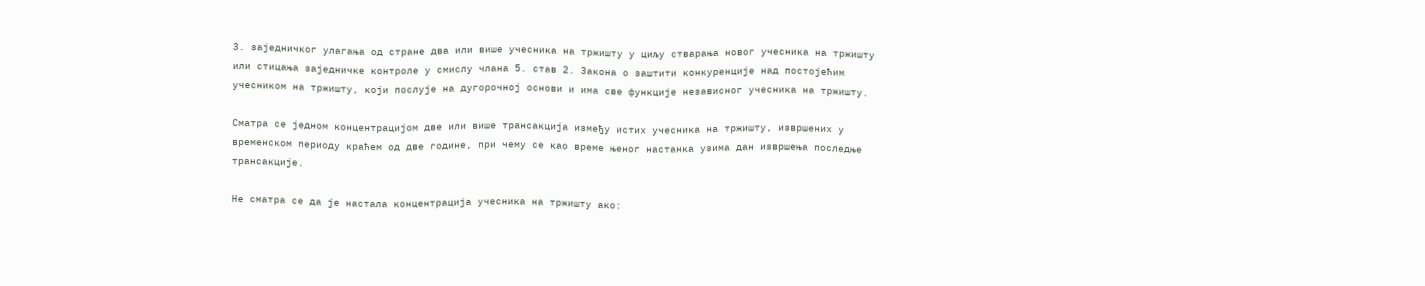3. заједничког улагања од стране два или више учесника на тржишту у циљу стварања новог учесника на тржишту или стицања заједничке контроле у смислу члана 5. став 2. Закона о заштити конкуренције над постојећим учесником на тржишту, који послује на дугорочној основи и има све функције независног учесника на тржишту.

Сматра се једном концентрацијом две или више трансакција између истих учесника на тржишту, извршених у временском периоду краћем од две године, при чему се као време њеног настанка узима дан извршења последње трансакције.

Не сматра се да је настала концентрација учесника на тржишту ако: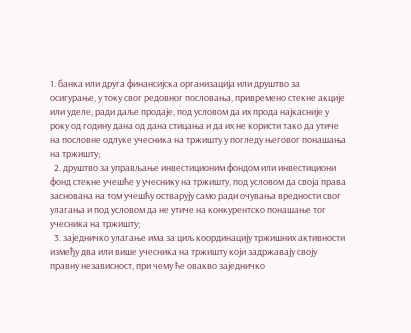1. банка или друга финансијска организација или друштво за осигурање, у току свог редовног пословања, привремено стекне акције или уделе, ради даље продаје, под условом да их прода најкасније у року од годину дана од дана стицања и да их не користи тако да утиче на пословне одлуке учесника на тржишту у погледу његовог понашања на тржишту;
  2. друштво за управљање инвестиционим фондом или инвестициони фонд стекне учешће у учеснику на тржишту, под условом да своја права заснована на том учешћу остварују само ради очувања вредности свог улагања и под условом да не утиче на конкурентско понашање тог учесника на тржишту;
  3. заједничко улагање има за циљ координацију тржишних активности између два или више учесника на тржишту који задржавају своју правну независност, при чему ће овакво заједничко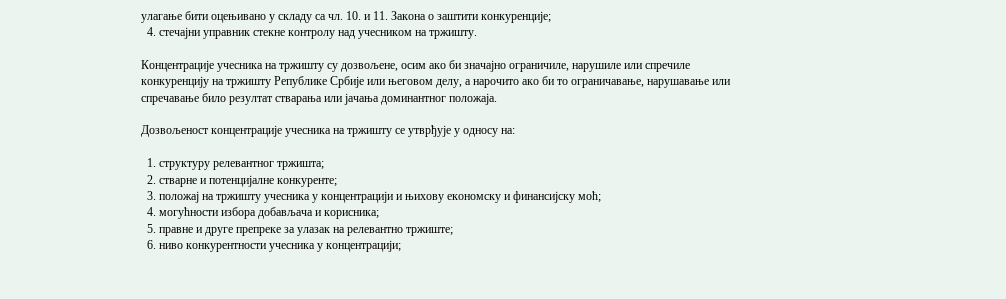улагање бити оцењивано у складу са чл. 10. и 11. Закона о заштити конкуренције;
  4. стечајни управник стекне контролу над учесником на тржишту.

Концентрације учесника на тржишту су дозвољене, осим ако би значајно ограничиле, нарушиле или спречиле конкуренцију на тржишту Републике Србије или његовом делу, а нарочито ако би то ограничавање, нарушавање или спречавање било резултат стварања или јачања доминантног положаја.

Дозвољеност концентрације учесника на тржишту се утврђује у односу на:

  1. структуру релевантног тржишта;
  2. стварне и потенцијалне конкуренте;
  3. положај на тржишту учесника у концентрацији и њихову економску и финансијску моћ;
  4. могућности избора добављача и корисника;
  5. правне и друге препреке за улазак на релевантно тржиште;
  6. ниво конкурентности учесника у концентрацији;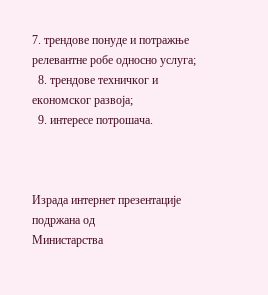7. трендове понуде и потражње релевантне робе односно услуга;
  8. трендове техничког и економског развоја;
  9. интересе потрошача.



Израда интернет презентације подржана од
Министарства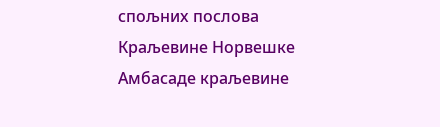спољних послова Краљевине Норвешке
Амбасаде краљевине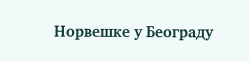Норвешке у Београду